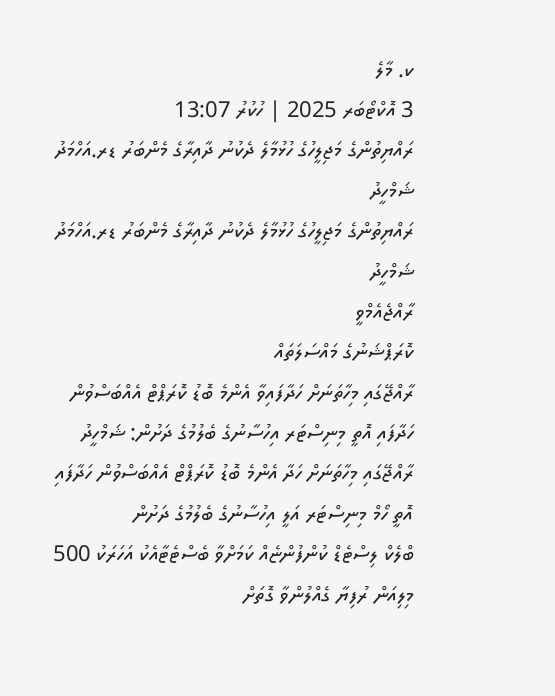ކ. މާލެ
3 އޮކްޓޯބަރ 2025 | ހުކުރު 13:07
ރައްޔިތުންގެ މަޖިލީހުގެ ހުޅުމާލެ ދެކުނު ދާއިރާގެ މެންބަރު ޑރ.އަހްމަދު ޝަމްހީދު
ރައްޔިތުންގެ މަޖިލީހުގެ ހުޅުމާލެ ދެކުނު ދާއިރާގެ މެންބަރު ޑރ.އަހްމަދު ޝަމްހީދު
ރާއްޖެއެމްވީ
ކޮރަޕްޝަނުގެ މައްސަލަތައް
ރާއްޖޭގައި މިހާތަނަށް ހަދާފައިވާ އެންމެ ބޮޑު ކޮރަޕްޓް އެއްބަސްވުން ހަދާފައި އޮތީ މިނިސްޓަރ އިހުސާނުގެ ބެލުމުގެ ދަށުން: ޝަމްހީދު
ރާއްޖޭގައި މިހާތަނަށް ހަދާ އެންމެ ބޮޑު ކޮރަޕްޓް އެއްބަސްވުން ހަދާފައި އޮތީ ހޯމް މިނިސްޓަރ އަލީ އިހުސާނުގެ ބެލުމުގެ ދަށުން
ބްލެކް ލިސްޓެޑް ކުންފުންޏެއް ކަމަށްވާ ބެސްޓެޓާއެކު އަހަރަކު 500 މިލިއަން ރުފިޔާ ގެއްލުންވާ ގޮތަށް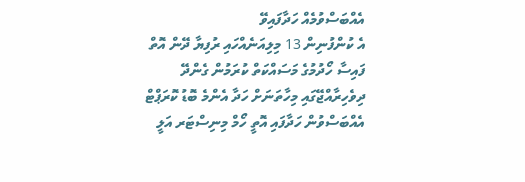އެއްބަސްވުމެއް ހަދާފައިވޭ
އެ ކުންފުނިން 13 މިލިއަނެއްހައި ރުފިޔާ ދޭން އޮތް ފައިސާ ހޯދުމުގެ މަސައްކަތް ކުރަމުން ގެންދޭ
ދިވެހިރާއްޖޭގައި މިހާތަނަށް ހަދާ އެންމެ ބޮޑު ކޮރަޕްޓް އެއްބަސްވުން ހަދާފައި އޮތީ ހޯމް މިނިސްޓަރ އަލީ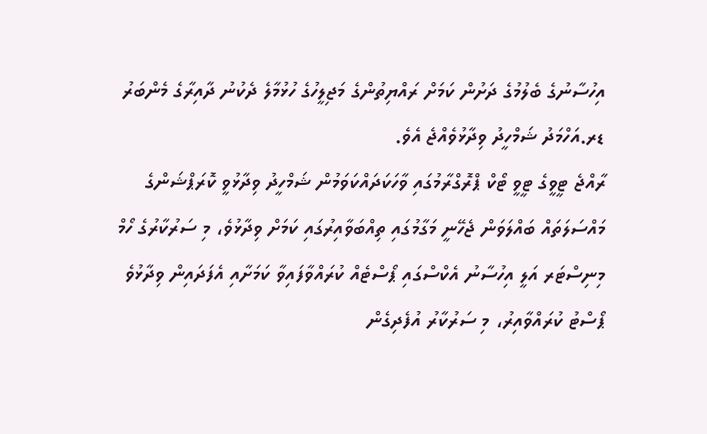އިހުސާނުގެ ބެލުމުގެ ދަށުން ކަމަށް ރައްޔިތުންގެ މަޖިލީހުގެ ހުޅުމާލެ ދެކުނު ދާއިރާގެ މެންބަރު ޑރ.އަހްމަދު ޝަމްހީދު ވިދާޅުވެއްޖެ އެވެ.
ރާއްޖެ ޓީވީގެ ޓީވީ ޓޯކް ޕްރޮގްރާމުގައި ވާހަކަދައްކަވަމުން ޝަމްހީދު ވިދާޅުވީ ކޮރަޕްޝަންގެ މައްސަލަތައް ބައްލަވަން ޖެހޭނީ މަގާމުގައި ތިއްބަވާއިރުގައި ކަމަށް ވިދާޅުވެ، މި ސަރުކާރުގެ ހޯމް މިނިސްޓަރ އަލީ އިހުސާނު އެކްސްގައި ޕޯސްޓެއް ކުރައްވާފައިވާ ކަމަށާއި އެފަދައިން ވިދާޅުވެ ޕޯސްޓު ކުރައްވާއިރު، މި ސަރުކާރު އުފެދިގެން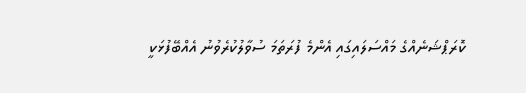ކޮރަޕްޝަނެއްގެ މައްސަލައިގައި އެންމެ ފުރަތަމަ ސުވާލުކުރެވުނު އެއްބޭފުޅަކީ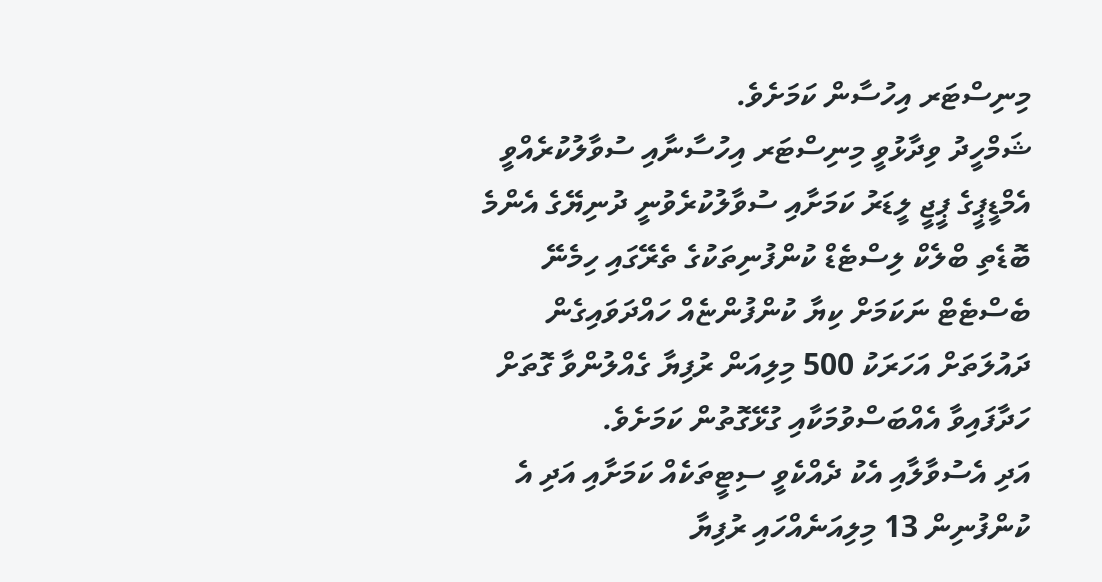މިނިސްޓަރ އިހުސާން ކަމަށެވެ.
ޝަމްހީދު ވިދާޅުވީ މިނިސްޓަރ އިހުސާނާއި ސުވާލުކުރެއްވީ އެމްޑީޕީގެ ޕީޖީ ލީޑަރު ކަމަށާއި ސުވާލުކުރެވުނީ ދުނިޔޭގެ އެންމެ ބޮޑެތި ބްލެކް ލިސްޓެޑް ކުންފުނިތަކުގެ ތެރޭގައި ހިމެނޭ ބެސްޓެޓް ނަކަމަށް ކިޔާ ކުންފުންޏެއް ހައްދަވައިގެން ދައުލަތަށް އަހަރަކު 500 މިލިއަން ރުފިޔާ ގެއްލުންވާ ގޮތަށް ހަދާފައިވާ އެއްބަސްވުމަކާއި ގުޅޭގޮތުން ކަމަށެވެ.
އަދި އެސުވާލާއި އެކު ދެއްކެވީ ސިޓީތަކެއް ކަމަށާއި އަދި އެ ކުންފުނިން 13 މިލިއަނެއްހައި ރުފިޔާ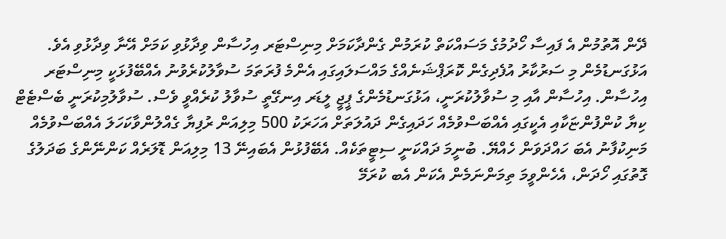ދޭން އޮތުމުން އެ ފައިސާ ހޯދުމުގެ މަސައްކަތް ކުރަމުން ގެންދާކަމަށް މިނިސްޓަރ އިހުސާން ވިދާޅުވި ކަމަށް އޭނާ ވިދާޅުވި އެވެ.
އަޅުގަނޑުމެން މި ސަރުކާރު އުފެދިގެން ކޮރަޕްޝަނެއްގެ މައްސަލައިގައި އެންމެ ފުރަތަމަ ސުވާލުކުރެވުނު އެއްބޭފުޅަކީ މިނިސްޓަރ އިހުސާން. އިހުސާން އާއި މި ސުވާލުކުރަނީ، އަޅުގަނޑުމެންގެ ޕީޖީ ލީޑަރ އިނގޭތީ ސުވާލު ކުރެއްވީ ވެސް. ސުވާލުމިކުރަނީ ބެސްޓެޓް ކިޔާ ކުންފުންޏަކާއި އެކީގައި އެއްބަސްވުމެއް ހަދައިގެން ދައުލަތަށް އަހަރަކު 500 މިލިއަން ރުފިޔާ ގެއްލުންވާކަހަލަ އެއްބަސްވުމެއް މަނިކުފާނު އެބަ ހައްދަވަން ހެއްޔޭ. ބުނީމަ ދައްކަނީ ސިޓީތަކެއް. އެބޭފުޅުން އެބައިނޭ 13 މިލިއަން ޑޮލަރެއް ކަންނޭންގެ ބަދަލުގެ ގޮތުގައި ހޯދަން، އެހެންވީމަ ތިމަންނަމެން އެކަން އެބ ކުރަމޭ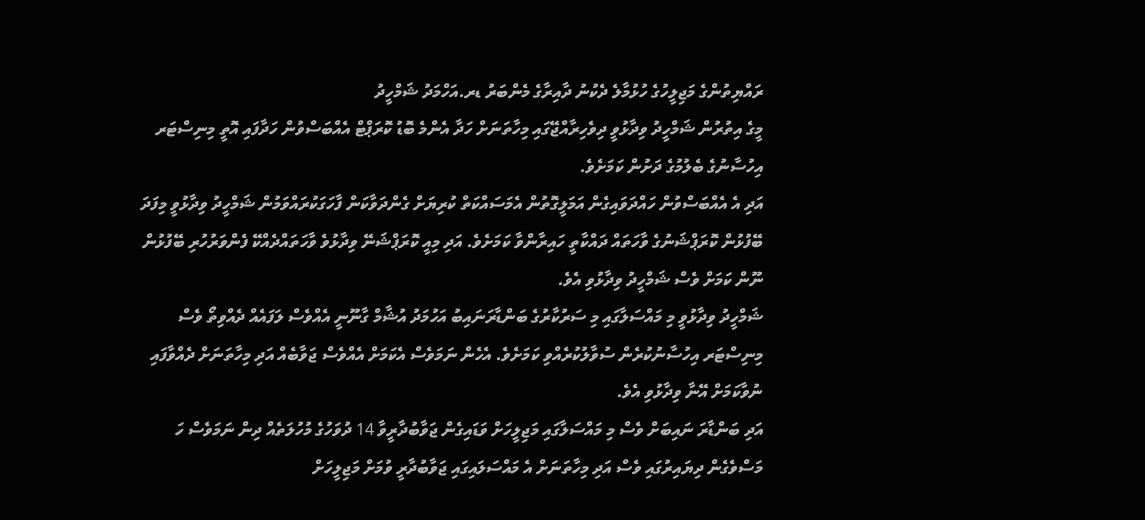ރައްޔިތުންގެ މަޖިލީހުގެ ހުޅުމާލެ ދެކުނު ދާއިރާގެ މެންބަރު ޑރ.އަހްމަދު ޝަމްހީދު
މީގެ އިތުރުން ޝަމްހީދު ވިދާޅުވީ ދިވެހިރާއްޖޭގައި މިހާތަނަށް ހަދާ އެންމެ ބޮޑު ކޮރަޕްޓް އެއްބަސްވުން ހަދާފައި އޮތީ މިނިސްޓަރ އިހުސާނުގެ ބެލުމުގެ ދަށުން ކަމަށެވެ.
އަދި އެ އެއްބަސްވުން ހައްދަވައިގެން އަމަލީގޮތުން އެމަސައްކަތް ކުރިޔަށް ގެންދަވާކަން ފާހަގަކުރައްވަމުން ޝަމްހީދު ވިދާޅުވީ މިފަދަ ބޭފުޅުން ކޮރަޕްޝަނުގެ ވާހަތައް ދައްކާތީ ހައިރާންވާ ކަމަށެވެ. އަދި މިއީ ކޮރަޕްޝަނޭ ވިދާޅުވެ ވާހަތައްދެއްކޭ ފެންވަރުހުރި ބޭފުޅުން ނޫން ކަމަށް ވެސް ޝަމްހީދު ވިދާޅުވި އެވެ.
ޝަމްހީދު ވިދާޅުވީ މި މައްސަލާގައި މި ސަރުކާރުގެ ބަންޑާރަނައިބު އަހުމަދު އުޝާމް ގާނޫނީ އެއްވެސް ލަފައެއް ދެއްވިތޯ ވެސް މިނިސްޓަރ އިހުސާނުކުރެން ސުވާލުކުރެއްވި ކަމަށެވެ. އެހެން ނަމަވެސް އެކަމަށް އެއްވެސް ޖަވާބެއް އަދި މިހާތަނަށް ދެއްވާފައި ނުވާކަމަށް އޭނާ ވިދާޅުވި އެވެ.
އަދި ބަންޑާރަ ނައިބަށް ވެސް މި މައްސަލާގައި މަޖިލީހަށް ވަޑައިގެން ޖަވާބުދާރީވާ 14 ދުވަހުގެ މުހުލަތެއް ދިން ނަމަވެސް ހަ މަސްވެގެން ދިޔައިރުގައި ވެސް އަދި މިހާތަނަށް އެ މައްސަލައިގައި ޖަވާބުދާރީ ވުމަށް މަޖިލީހަށް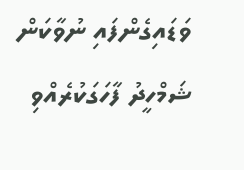ވަޑައިގެންފައި ނުވާކަން ޝަމްހީދު ފާހަގަކުރެއްވި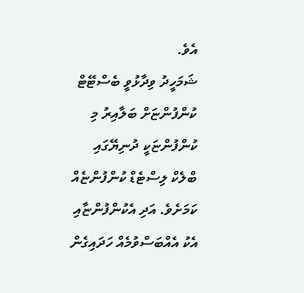އެވެ.
ޝަމަހީދު ވިދާޅުވީ ބެސްޓޭޓް ކުންފުންޏަށް ބަލާއިރު މި ކުންފުންޏަކީ ދުނިޔޭގައި ބްލެކް ލިސްޓެޑް ކުންފުންޏެއް ކަމަށެވެ. އަދި އެކުންފުންޏާއި އެކު އެއްބަސްވުމެއް ހަދައިގެން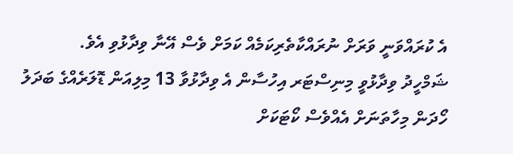އެ ކުރައްވަނީ ވަރަށް ނުރައްކާތެރިކަމެއް ކަމަށް ވެސް އޭނާ ވިދާޅުވި އެވެ.
ޝަމްހީދު ވިދާޅުވީ މިނިސްޓަރ އިހުސާން އެ ވިދާޅުވާ 13 މިލިއަން ޑޮލަރެއްގެ ބަދަލު ހޯދަން މިހާތަނަށް އެއްވެސް ކޯޓަކަށް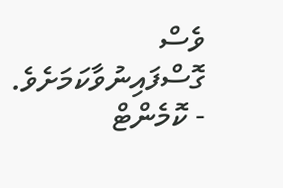ވެސް ގޮސްފައިނުވާކަމަށެވެ.
- ކޮމެންޓް